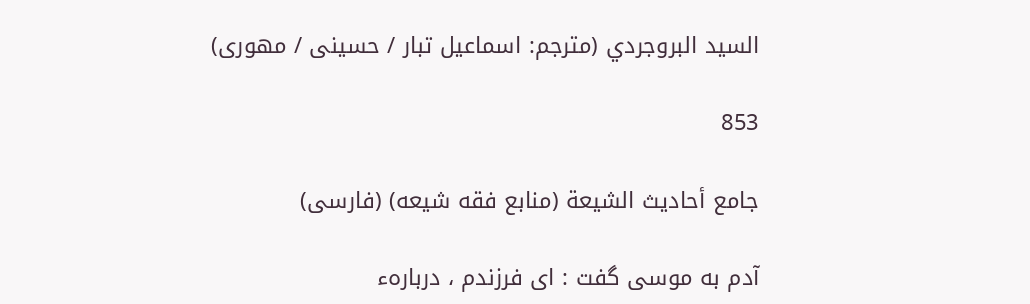السيد البروجردي (مترجم: اسماعيل تبار / حسينى / مهورى)

853

جامع أحاديث الشيعة (منابع فقه شيعه) (فارسى)

آدم به موسى گفت : اى فرزندم ، دربارهء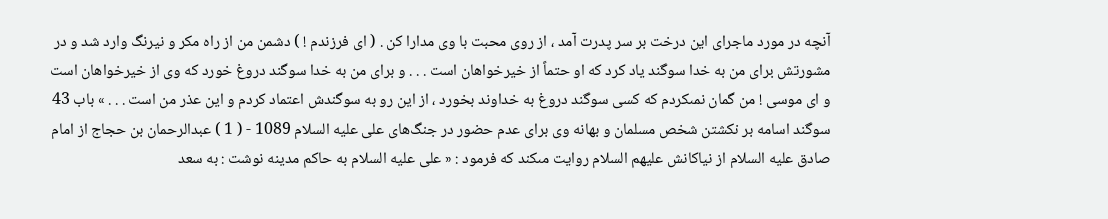آنچه در مورد ماجراى اين درخت بر سر پدرت آمد ، از روى محبت با وى مدارا كن . ( اى فرزندم ! ) دشمن من از راه مكر و نيرنگ وارد شد و در مشورتش براى من به خدا سوگند ياد كرد كه او حتماً از خيرخواهان است . . . و براى من به خدا سوگند دروغ خورد كه وى از خيرخواهان است و اى موسى ! من گمان نمىكردم كه كسى سوگند دروغ به خداوند بخورد ، از اين رو به سوگندش اعتماد كردم و اين عذر من است . . . » باب 43 سوگند اسامه بر نكشتن شخص مسلمان و بهانه وى براى عدم حضور در جنگ‌هاى على عليه السلام 1089 - ( 1 ) عبدالرحمان بن حجاج از امام صادق عليه السلام از نياكانش عليهم السلام روايت مىكند كه فرمود : « على عليه السلام به حاكم مدينه نوشت : به سعد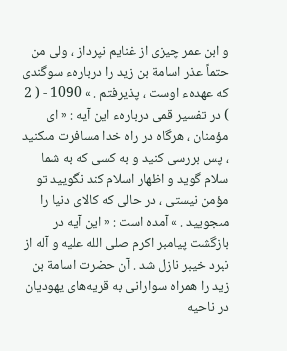و ابن عمر چيزى از غنايم نپرداز ، ولى من حتماً عذر اسامة بن زيد را دربارهء سوگندى كه عهدهء اوست ، پذيرفتم . » 1090 - ( 2 ) در تفسير قمى دربارهء اين آيه : « اى مؤمنان ، هرگاه در راه خدا مسافرت مىكنيد ، پس بررسى كنيد و به كسى كه به شما سلام گويد و اظهار اسلام كند نگوييد تو مؤمن نيستى ، در حالى كه كالاى دنيا را مىجوييد . » آمده است : « اين آيه در بازگشت پيامبر اكرم صلى الله عليه و آله از نبرد خيبر نازل شد . آن حضرت اسامة بن زيد را همراه سوارانى به قريه‌هاى يهوديان در ناحيه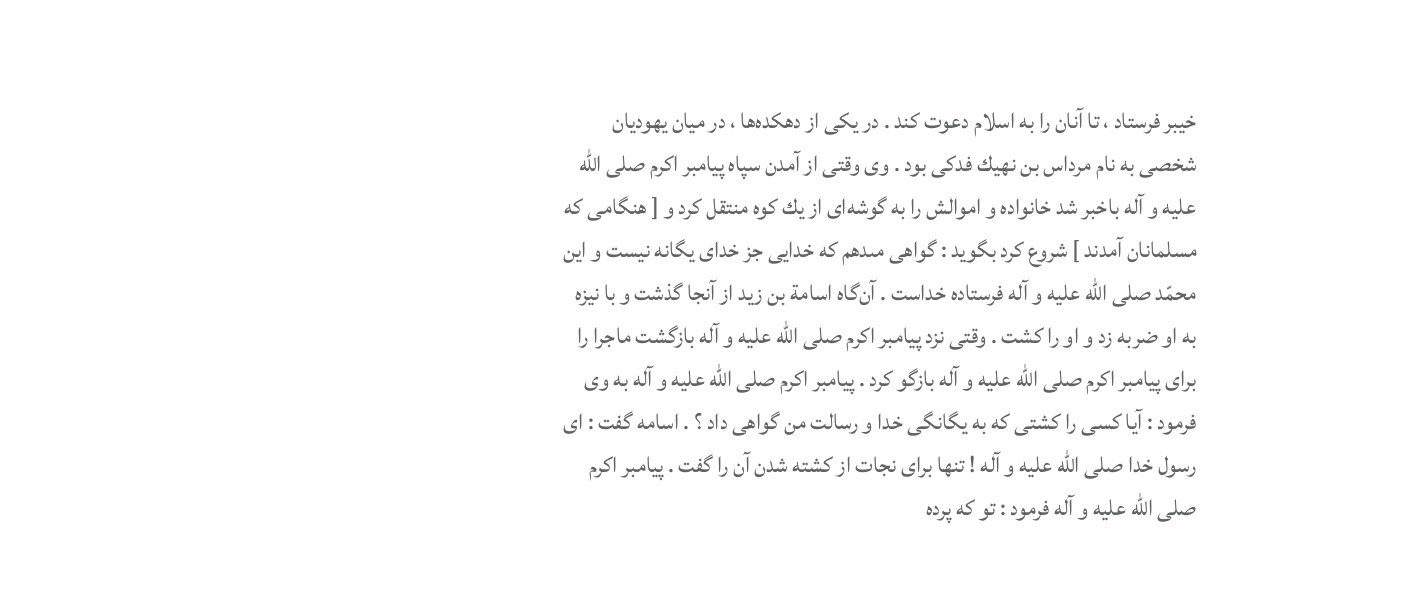خيبر فرستاد ، تا آنان را به اسلام دعوت كند . در يكى از دهكده‌ها ، در ميان يهوديان شخصى به نام مرداس بن نهيك فدكى بود . وى وقتى از آمدن سپاه پيامبر اكرم صلى الله عليه و آله باخبر شد خانواده و اموالش را به گوشه‌اى از يك كوه منتقل كرد و [ هنگامى كه مسلمانان آمدند ] شروع كرد بگويد : گواهى مىدهم كه خدايى جز خداى يگانه نيست و اين محمّد صلى الله عليه و آله فرستاده خداست . آن‌گاه اسامة بن زيد از آنجا گذشت و با نيزه به او ضربه زد و او را كشت . وقتى نزد پيامبر اكرم صلى الله عليه و آله بازگشت ماجرا را براى پيامبر اكرم صلى الله عليه و آله بازگو كرد . پيامبر اكرم صلى الله عليه و آله به وى فرمود : آيا كسى را كشتى كه به يگانگى خدا و رسالت من گواهى داد ؟ . اسامه گفت : اى رسول خدا صلى الله عليه و آله ! تنها براى نجات از كشته شدن آن را گفت . پيامبر اكرم صلى الله عليه و آله فرمود : تو كه پرده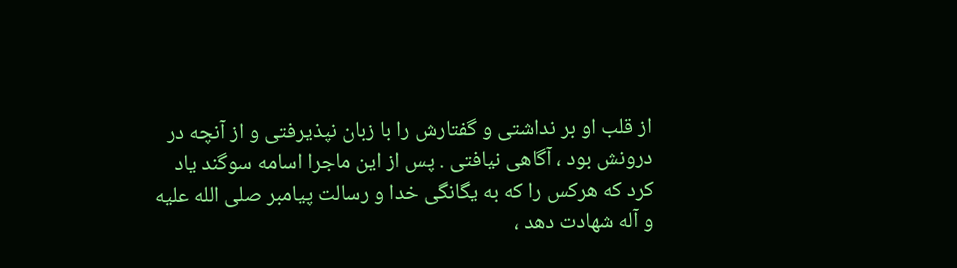از قلب او بر نداشتى و گفتارش را با زبان نپذيرفتى و از آنچه در درونش بود ، آگاهى نيافتى . پس از اين ماجرا اسامه سوگند ياد كرد كه هركس را كه به يگانگى خدا و رسالت پيامبر صلى الله عليه و آله شهادت دهد ،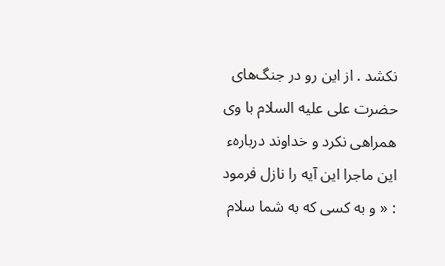نكشد . از اين رو در جنگ‌هاى حضرت على عليه السلام با وى همراهى نكرد و خداوند دربارهء اين ماجرا اين آيه را نازل فرمود : « و به كسى كه به شما سلام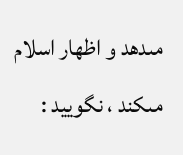مىدهد و اظهار اسلام مىكند ، نگوييد :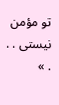تو مؤمن نيستى . . . »